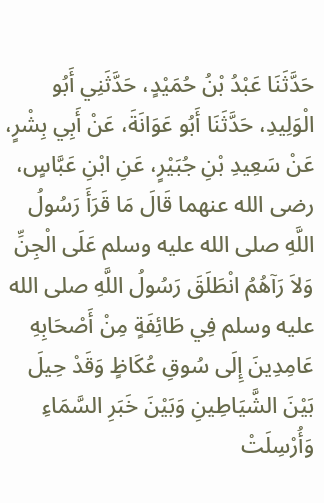حَدَّثَنَا عَبْدُ بْنُ حُمَيْدٍ، حَدَّثَنِي أَبُو الْوَلِيدِ، حَدَّثَنَا أَبُو عَوَانَةَ، عَنْ أَبِي بِشْرٍ، عَنْ سَعِيدِ بْنِ جُبَيْرٍ، عَنِ ابْنِ عَبَّاسٍ، رضى الله عنهما قَالَ مَا قَرَأَ رَسُولُ اللَّهِ صلى الله عليه وسلم عَلَى الْجِنِّ وَلاَ رَآهُمُ انْطَلَقَ رَسُولُ اللَّهِ صلى الله عليه وسلم فِي طَائِفَةٍ مِنْ أَصْحَابِهِ عَامِدِينَ إِلَى سُوقِ عُكَاظٍ وَقَدْ حِيلَ بَيْنَ الشَّيَاطِينِ وَبَيْنَ خَبَرِ السَّمَاءِ وَأُرْسِلَتْ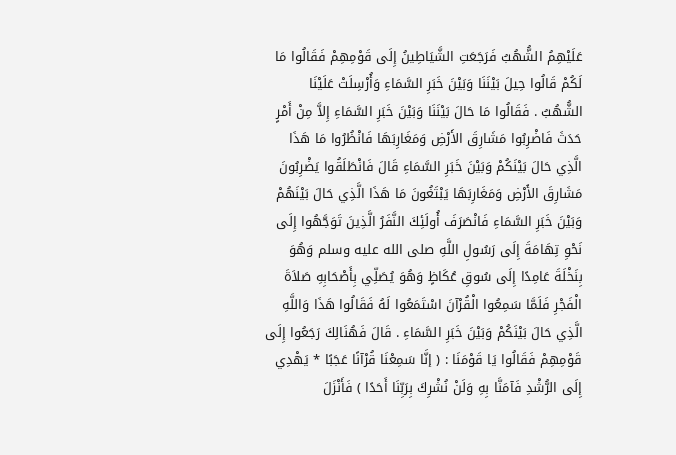عَلَيْهِمُ الشُّهُبُ فَرَجَعَتِ الشَّيَاطِينُ إِلَى قَوْمِهِمْ فَقَالُوا مَا لَكُمْ قَالُوا حِيلَ بَيْنَنَا وَبَيْنَ خَبَرِ السَّمَاءِ وَأُرْسِلَتْ عَلَيْنَا الشُّهُبُ . فَقَالُوا مَا حَالَ بَيْنَنَا وَبَيْنَ خَبَرِ السَّمَاءِ إِلاَّ مِنْ أَمْرٍ حَدَثَ فَاضْرِبُوا مَشَارِقَ الأَرْضِ وَمَغَارِبَهَا فَانْظُرُوا مَا هَذَا الَّذِي حَالَ بَيْنَكُمْ وَبَيْنَ خَبَرِ السَّمَاءِ قَالَ فَانْطَلَقُوا يَضْرِبُونَ مَشَارِقَ الأَرْضِ وَمَغَارِبَهَا يَبْتَغُونَ مَا هَذَا الَّذِي حَالَ بَيْنَهُمْ وَبَيْنَ خَبَرِ السَّمَاءِ فَانْصَرَفَ أُولَئِكَ النَّفَرُ الَّذِينَ تَوَجَّهُوا إِلَى نَحْوِ تِهَامَةَ إِلَى رَسُولِ اللَّهِ صلى الله عليه وسلم وَهُوَ بِنَخْلَةَ عَامِدًا إِلَى سُوقِ عُكَاظٍ وَهُوَ يُصَلِّي بِأَصْحَابِهِ صَلاَةَ الْفَجْرِ فَلَمَّا سَمِعُوا الْقُرْآنَ اسْتَمَعُوا لَهُ فَقَالُوا هَذَا وَاللَّهِ الَّذِي حَالَ بَيْنَكُمْ وَبَيْنَ خَبَرِ السَّمَاءِ . قَالَ فَهُنَالِكَ رَجَعُوا إِلَى قَوْمِهِمْ فَقَالُوا يَا قَوْمَنَا : ( إنَّا سَمِعْنَا قُرْآنًا عَجَبًا * يَهْدِي إِلَى الرُّشْدِ فَآمَنَّا بِهِ وَلَنْ نُشْرِكَ بِرَبِّنَا أَحَدًا ) فَأَنْزَلَ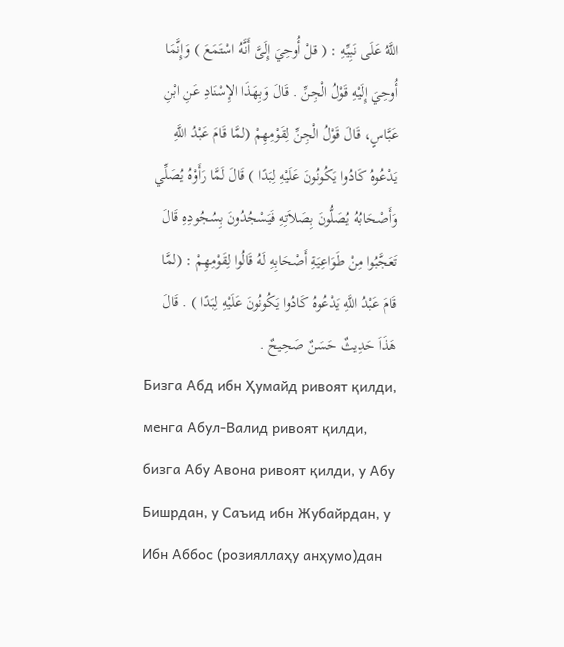اللَّهُ عَلَى نَبِيِّهِ : ( قلْ أُوحِيَ إِلَىَّ أَنَّهُ اسْتَمَعَ ) وَإِنَّمَا أُوحِيَ إِلَيْهِ قَوْلُ الْجِنِّ . قَالَ وَبِهَذَا الإِسْنَادِ عَنِ ابْنِ عَبَّاسٍ، قَالَ قَوْلُ الْجِنِّ لِقَوْمِهِمْ (لمَّا قَامَ عَبْدُ اللَّهِ يَدْعُوهُ كَادُوا يَكُونُونَ عَلَيْهِ لِبَدًا ) قَالَ لَمَّا رَأَوْهُ يُصَلِّي وَأَصْحَابُهُ يُصَلُّونَ بِصَلاَتِهِ فَيَسْجُدُونَ بِسُجُودِهِ قَالَ تَعَجَّبُوا مِنْ طَوَاعِيَةِ أَصْحَابِهِ لَهُ قَالُوا لِقَوْمِهِمْ : (لمَّا قَامَ عَبْدُ اللَّهِ يَدْعُوهُ كَادُوا يَكُونُونَ عَلَيْهِ لِبَدًا ) . قَالَ هَذَاَ حَدِيثٌ حَسَنٌ صَحِيحٌ .
Бизга Абд ибн Ҳумайд ривоят қилди, менга Абул-Валид ривоят қилди, бизга Абу Авона ривоят қилди, у Абу Бишрдан, у Саъид ибн Жубайрдан, у Ибн Аббос (розияллаҳу анҳумо)дан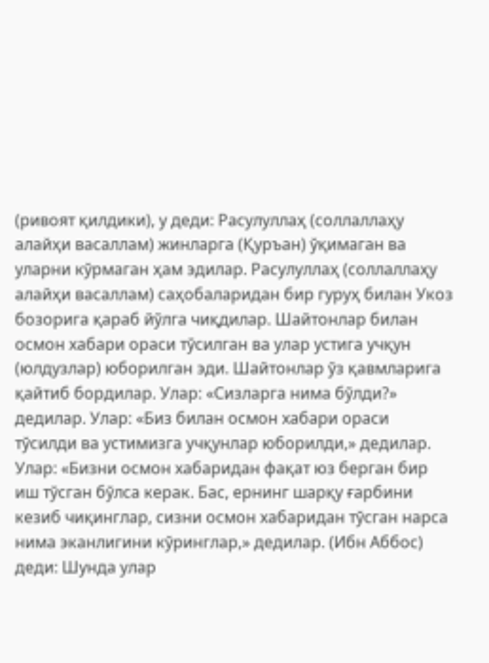(ривоят қилдики), у деди: Расулуллаҳ (соллаллаҳу алайҳи васаллам) жинларга (Қуръан) ўқимаган ва уларни кўрмаган ҳам эдилар. Расулуллаҳ (соллаллаҳу алайҳи васаллам) саҳобаларидан бир гуруҳ билан Укоз бозорига қараб йўлга чиқдилар. Шайтонлар билан осмон хабари ораси тўсилган ва улар устига учқун (юлдузлар) юборилган эди. Шайтонлар ўз қавмларига қайтиб бордилар. Улар: «Сизларга нима бўлди?» дедилар. Улар: «Биз билан осмон хабари ораси тўсилди ва устимизга учқунлар юборилди,» дедилар. Улар: «Бизни осмон хабаридан фақат юз берган бир иш тўсган бўлса керак. Бас, ернинг шарқу ғарбини кезиб чиқинглар, сизни осмон хабаридан тўсган нарса нима эканлигини кўринглар,» дедилар. (Ибн Аббос) деди: Шунда улар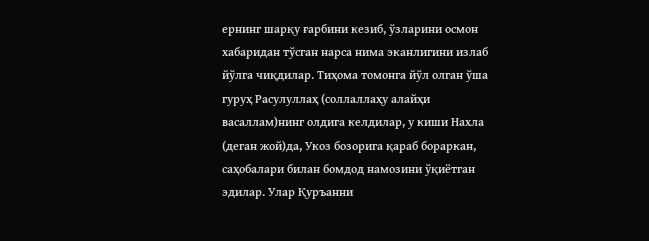ернинг шарқу ғарбини кезиб, ўзларини осмон хабаридан тўсган нарса нима эканлигини излаб йўлга чиқдилар. Тиҳома томонга йўл олган ўша гуруҳ Расулуллаҳ (соллаллаҳу алайҳи васаллам)нинг олдига келдилар, у киши Нахла (деган жой)да, Укоз бозорига қараб бораркан, саҳобалари билан бомдод намозини ўқиётган эдилар. Улар Қуръанни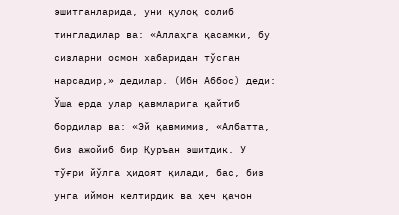эшитганларида, уни қулоқ солиб тингладилар ва: «Аллаҳга қасамки, бу сизларни осмон хабаридан тўсган нарсадир,» дедилар. (Ибн Аббос) деди: Ўша ерда улар қавмларига қайтиб бордилар ва: «Эй қавмимиз, «Албатта, биз ажойиб бир Қуръан эшитдик. У тўғри йўлга ҳидоят қилади, бас, биз унга иймон келтирдик ва ҳеч қачон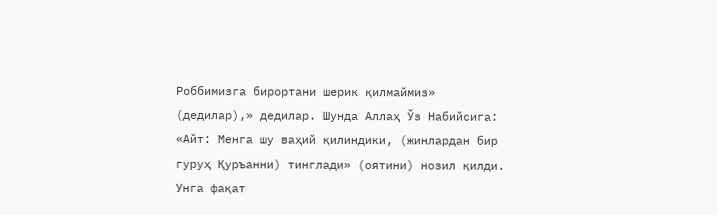Роббимизга бирортани шерик қилмаймиз» (дедилар),» дедилар. Шунда Аллаҳ Ўз Набийсига: «Айт: Менга шу ваҳий қилиндики, (жинлардан бир гуруҳ Қуръанни) тинглади» (оятини) нозил қилди. Унга фақат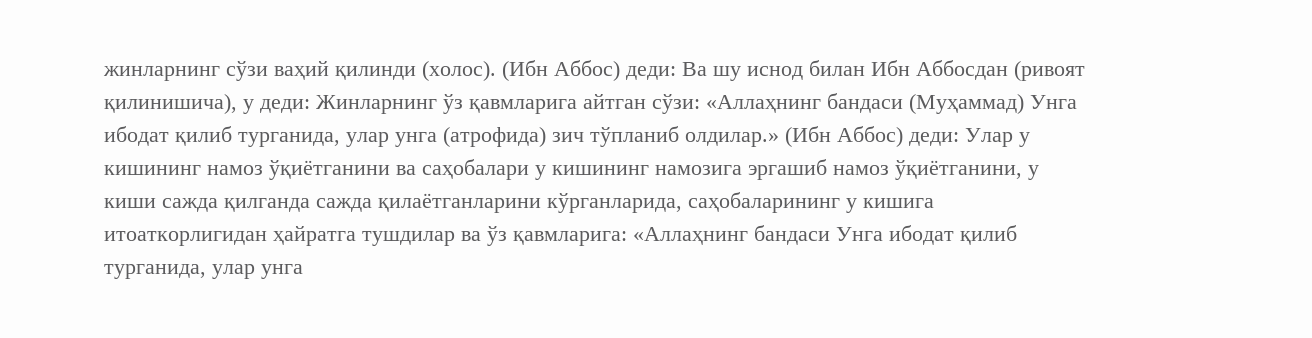жинларнинг сўзи ваҳий қилинди (холос). (Ибн Аббос) деди: Ва шу иснод билан Ибн Аббосдан (ривоят қилинишича), у деди: Жинларнинг ўз қавмларига айтган сўзи: «Аллаҳнинг бандаси (Муҳаммад) Унга ибодат қилиб турганида, улар унга (атрофида) зич тўпланиб олдилар.» (Ибн Аббос) деди: Улар у кишининг намоз ўқиётганини ва саҳобалари у кишининг намозига эргашиб намоз ўқиётганини, у киши сажда қилганда сажда қилаётганларини кўрганларида, саҳобаларининг у кишига итоаткорлигидан ҳайратга тушдилар ва ўз қавмларига: «Аллаҳнинг бандаси Унга ибодат қилиб турганида, улар унга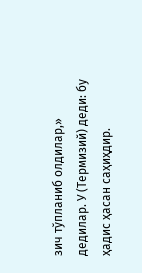зич тўпланиб олдилар,» дедилар. У (Термизий) деди: бу ҳадис ҳасан саҳиҳдир.